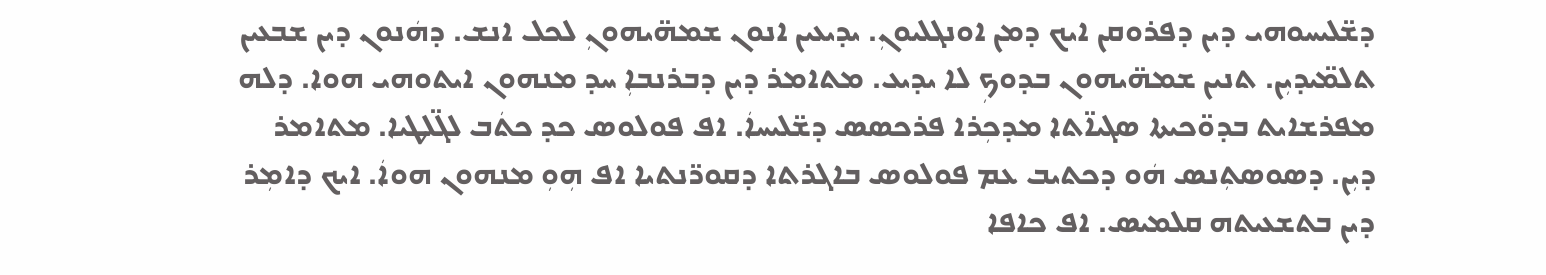ܕܫ̈ܠܝܚܘܗܝ ܕܝܢ ܕܦܪܘܩܢ ܐܝܟ ܕܡܢ ܐܘܢܓܠܝܘܢܼ. ܝܕܝܥܝܢ ܐܢܘܢ ܫܡܗ̈ܝܗܘܢܼ ܠܟܠ ܐܢܫ. ܕܗܿܢܘܢ ܕܝܢ ܫܒܥܝܢ ܬܠܡ̈ܝܕܝܼܢ. ܬܢܝܢ ܫܡܗ̈ܝܗܘܢ ܒܕܘܟܼ ܠܐ ܝܕܝܥ. ܡܬܐܡܪ ܕܝܢ ܕܒܪܢܒܐܼ ܚܕ ܡܢܗܘܢ ܐܝܬܘܗܝ ܗܘܐ. ܕܠܗ ܡܦܪܫܐܝܬ ܒܕܘ̈ܟܝܬܐ ܣܓܝܐ̈ܬܐ ܡܕܟܼܪܐ ܦܪܟܣܣ ܕܫ̈ܠܝܚܐܿ. ܐܦ ܦܘܠܘܣ ܟܕ ܟܬܿܒ ܠܓ̈ܠܛܝܐ. ܡܬܐܡܪ ܕܝܼܢ. ܕܣܘܣܬܼܢܣ ܗܿܘ ܕܟܬܝܒ ܥܡ ܦܘܠܘܣ ܒܐܓܪܬܐ ܕܩܘܪ̈ܢܬܝܐ ܐܦ ܗܼܘܼ ܡܢܗܘܢ ܗܘܐܿ. ܐܝܟ ܕܐܡܼܪ ܕܝܢ ܒܬܫܥܝܬܗ ܩܠܡܝܣ. ܐܦ ܟܐܦܐ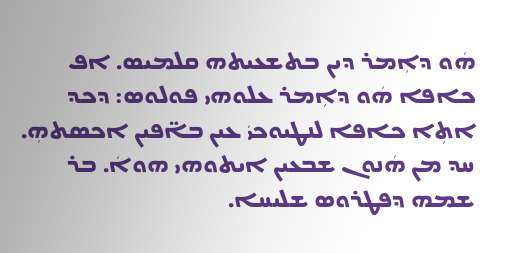ܗܿܘ ܕܐܼܡܪ ܕܝܢ ܒܬܫܥܝܬܗ ܩܠܡܝܣ. ܐܦ ܟܐܦܐ ܗܿܘ ܕܐܼܡܪ ܥܠܘܗܝ ܦܘܠܘܣ: ܕܟܕ ܐܬܼܐ ܟܐܦܐ ܠܢܛܝܘܟܝܿ ܥܝܢ ܒܐ̈ܦܝܢ ܐܟܣܬܗܼ. ܚܕ ܡܢ ܗܿܢܘܢ ܫܒܥܝܢ ܐܝܬܘܗܝ ܗܘܐܿ. ܒܪ ܫܡܗ ܕܦܛܪܘܣ ܫܠܝܚܐ.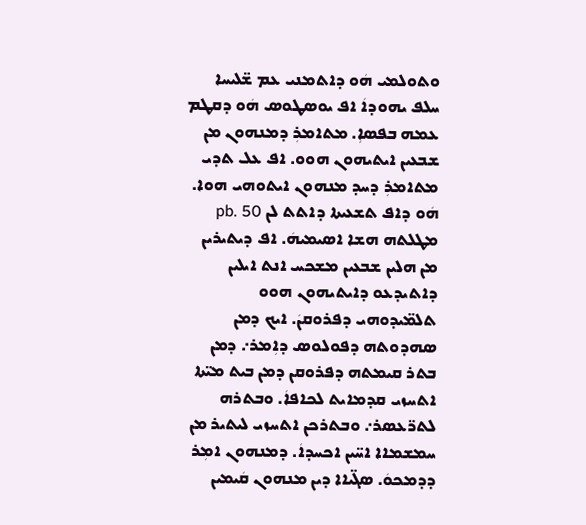ܘܬܘܠܡܝ ܗܿܘ ܕܐܬܡܢܝ ܥܡ ܫ̈ܠܝܚܐ ܚܠܦ ܝܗܘܕܐܿ ܐܦ ܝܘܣܛܘܣ ܗܿܘ ܕܩܛܡ ܥܡܗ ܒܦܣܐܼ. ܡܬܐܡܪܼ ܕܡܢܗܘܢ ܡܢ ܫܒܥܝܢ ܐܝܬܝܗܘܢ ܗܘܘ. ܐܦ ܥܠ ܬܕܝ ܡܬܐܡܪܼ ܕܚܕ ܡܢܗܘܢ ܐܝܬܘܗܝ ܗܘܐ. ܗܿܘ ܕܐܦ ܬܫܥܝܬܐ ܕܐܬܬ ܠܢ pb. 50 ܡܛܠܬܗ ܗܫܐ ܐܣܝܡܝܗܿ. ܐܦ ܕܝܬܝܪܝܢ ܡܢ ܗܠܝܢ ܫܒܥܝܢ ܡܫܟܚ ܐܢܬ ܐܝܠܝܢ ܕܐܬܝܕܥܘ ܕܐܝܬܝܗܘܢ ܗܘܘ ܬܠܡ̈ܝܕܘܗܝ ܕܦܪܘܩܢܿ. ܐܝܟ ܕܡܢ ܣܗܕܘܬܗ ܕܦܘܠܘܣ ܕܐܼܡܪ܇ ܕܡܢ ܒܬܪ ܩܝܡܬܗ ܕܦܪܘܩܢ ܕܡܢ ܒܝܬ ܡܝ̈ܬܐ ܐܬܚܙܝ ܩܕܡܐܝܬ ܠܟܐܦܐܿ. ܘܒܬܪܗ ܠܬܪ̈ܥܣܪ܇ ܘܒܬܪܟܢ ܐܬܚܙܝ ܠܝܬܝܪ ܡܢ ܚܡܫܡܐܐ ܐܚ̈ܝܢ ܐܟܚܕܐܿ. ܕܡܢܗܘܢ ܐܡܼܪ ܕܕܡܟܘܿ. ܣܓ̈ܝܐܐ ܕܝܢ ܡܢܗܘܢ ܩܿܝܡܝܢ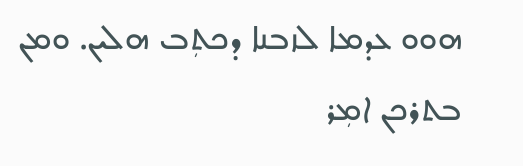ܗܘܘ ܥܕܡܐ ܠܙܒܢܐ ܕܟܬܼܒ ܗܠܝܢ. ܘܡܢ ܒܬܪܟܢ ܐܡܼܪ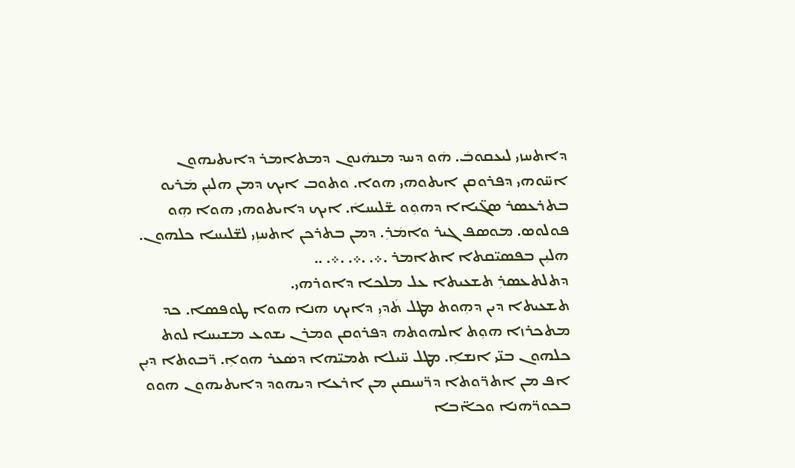ܕܐܬܚܙܝ ܠܝܥܩܘܒܿ. ܗܿܘ ܕܚܕ ܡܢܗܿܢܘܢ ܕܡܬܐܡܪ ܕܐܝܬܝܗܘܢ ܐܚ̈ܘܗܝ ܕܦܪܘܩܢ ܐܝܬܘܗܝ ܗܘܐ. ܘܬܘܒ ܐܝܟ ܕܡܢ ܗܠܝܼܢ ܡܿܪܝܘ ܒܬܪܥܣܪ ܣܓ̈ܝܐܐ ܕܗܘܼܘ ܫ̈ܠܝܚܐܿ. ܐܝܟ ܕܐܝܬܘܗܝ ܗܘܐ ܗܼܘ ܦܘܠܘܣ. ܡܘܣܦ ܓܝܪ ܘܐܡܿܪܼ. ܕܡܢ ܒܬܪܟܢ ܐܬܚܙܼܝ ܠܫ̈ܠܝܚܐ ܟܠܗܘܢ. ܗܠܝܼܢ ܒܦܣܝ̈ܩܬܐ ܐܬܐܡܪ .܀. .܀. .܀. ..
ܕܬܠܬܥܣܪܼ ܬܫܥܝܬܐ ܥܠ ܡܠܟܐ ܕܐܘܪܗܝ.
ܬܫܥܝܬܐ ܕܝܢ ܕܗܼܘܬ ܡܛܠ ܬܿܕܝܼ ܕܐܝܟ ܗܢܐ ܗܘܐ ܛܘܦܣܐ. ܟܕ ܡܬܟܪܙܐ ܗܘܼܬ ܐܠܗܘܬܗ ܕܦܪܘܩܢ ܘܡܪܢ ܝܫܘܥ ܡܫܝܚܐ ܠܘܬ ܟܠܗܘܢ ܒܢ̈ܝ ܐܢܫܐܼ. ܡܛܠ ܚ̈ܝܠܐ ܬܡܝ̈ܗܐ ܕܣܿܥܪ ܗܘܐܼ. ܪ̈ܒܘܬܐ ܕܝܼܢ ܐܦ ܡܢ ܐܬܪ̈ܘܬܐ ܕܪ̈ܚܝܩܝܢ ܡܢ ܐܪܥܐ ܕܝܗܘܕ ܕܐܝܬܝܗܘܢ ܗܘܘ ܒܟܘܪ̈ܗܢܐ ܘܟܐ̈ܒܐ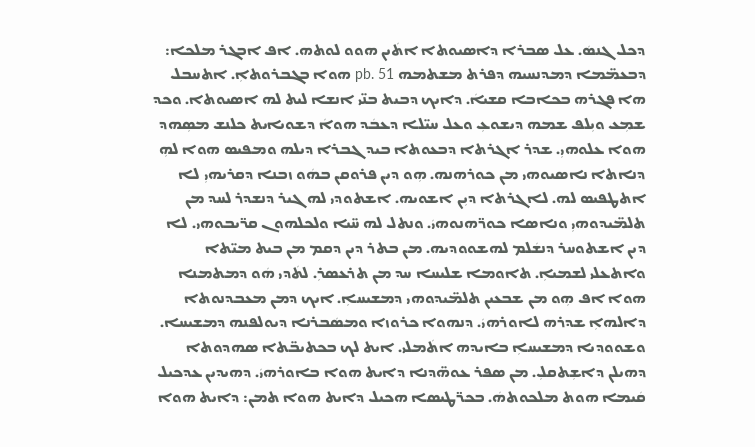ܕܟܠ ܓܢܣܿ. ܥܠ ܣܒܪܐ ܕܐܣܝܘܬܐ ܐܬܿܝܢ ܗܘܘ ܠܘܬܗ. ܐܦ ܐܒܓܪ ܡܠܟܐ: ܕܒܥܡ̈ܡܐ ܕܡܕܢܚܝܗ ܕܦܪܬ ܡܫܬܡܗ pb. 51 ܗܘܐ ܒܓܒܪܘܬܐܼ. ܐܬܚܒܠ ܗܐ ܦܓܪܗ ܒܟܐܒܐ ܩܫܝܐܿ. ܕܐܝܟ ܕܒܝܬ ܒܢ̈ܝ ܐܢܫܐ ܠܝܬ ܠܗ ܐܣܝܘܬܐ. ܘܟܕ ܫܡܼܥ ܘܝܼܠܦ ܫܡܗ ܕܝܫܘܥܼ ܘܥܠ ܚܝ̈ܠܐ ܕܥܒܿܕ ܗܘܐܿ ܕܫܘܝܐܝܬ ܟܠܢܫ ܡܣܼܗܕ ܗܘܐ ܥܠܘܗܝܼ. ܫܕܪ ܐܓܪܬܐ ܕܒܥܘܬܐ ܒܝܕ ܓܒܪܐ ܕܝܠܗ ܘܡܦܝܣ ܗܘܐ ܠܗܼ ܕܢܐܬܐ ܢܐܣܝܘܗܝ ܡܢ ܟܘܪܗܢܗ. ܗܼܘ ܕܝܢ ܦܪܘܩܢ ܒܗܿܘ ܙܒܢܐ ܕܩܪܝܗܝܼ ܠܐ ܐܬܛܦܝܣ ܠܗ. ܠܐܓܪܬܐ ܕܝܼܢ ܐܫܘܝܗ. ܐܫܬܘܕܝ ܠܗ ܓܝܪ ܕܢܫܕܪ ܠܚܕ ܡܢ ܬܠܡ̈ܝܕܘܗܝܼ ܘܢܐܣܐ ܟܘܪ̈ܗܢܘܗܝܿ. ܘܢܬܠ ܠܗ ܚ̈ܝܐ ܘܠܟܠܗܘܢ ܩܪ̈ܝܒܘܗܝ. ܠܐ ܕܝܢ ܐܫܬܘܚܪ ܕܢܫܿܠܡ ܠܗܫܘܘܕܝܗ. ܡܢ ܒܬܪ ܕܝܢ ܕܩܡ ܡܢ ܒܝܬ ܡܝ̈ܬܐ ܘܐܬܥܠܝ ܠܫܡܝܐܼ. ܬܐܘܡܐ ܫܠܝܚܐ ܚܕ ܡܢ ܬܪܥܣܪܼ. ܠܬܿܕܝ ܗܿܘ ܕܡܬܡܢܐ ܗܘܐ ܐܦ ܗܼܘ ܡܢ ܫܒܥܝܢ ܬܠܡ̈ܝܕܘܗܝ ܕܡܫܝܚܐܼ. ܐܝܟ ܕܡܢ ܡܥܒܕܢܘܬܐ ܕܐܠܗܐܼ ܫܕܪܗ ܠܐܘܪܗܝܿ. ܕܢܗܘܐ ܟܪܘܙܐ ܘܡܣܿܒܪܢܐ ܕܝܘܠܦܢܗ ܕܡܫܝܚܐ. ܘܫܘܘܕܝܐ ܕܡܫܝܚܐܼ ܒܐܝܕܗ ܐܬܿܡܠܝ. ܐܝܬ ܠܟ ܒܟܬܝܒ̈ܬܐ ܣܗܕܘܬܐ ܕܗܝܠܢ ܕܐܫܼܬܩܠܼ. ܡܢ ܣܦܪ ܥܘܗ̈ܕܢܐ ܕܐܝܬ ܗܘܐ ܒܐܘܪܗܝܿ. ܕܗܝܕܝܢ ܥܕܟܝܠ ܩܿܝܡܐ ܗܘܬ ܡܠܟܘܬܗܿ. ܒܟܪ̈ܛܝܣܐ ܗܟܝܠ ܕܐܝܬ ܗܘܐ ܬܡܢ: ܕܐܝܬ ܗܘܐ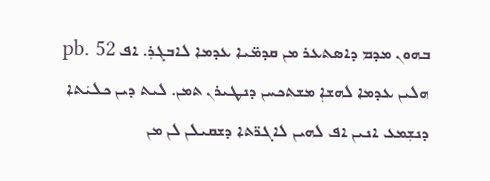ܒܗܘܢ ܡܕܡ ܕܐܣܬܥܪ ܡܢ ܩܕܡ̈ܝܐ ܥܕܡܐ ܠܐܒܓܪܼ. ܐܦ pb. 52 ܗܠܝܢ ܥܕܡܐ ܠܗܫܐܼ ܡܫܬܟܚܢ ܕܢܛܝܪܢ ܬܡܢ. ܠܝܬ ܕܝܢ ܟܠܝܿܬܐ ܕܢܫܼܡܥ ܐܢܝܢ ܐܦ ܠܗܝܢ ܠܐܓܪ̈ܬܐ ܕܫܩܝܠܢ ܠܢ ܡܢ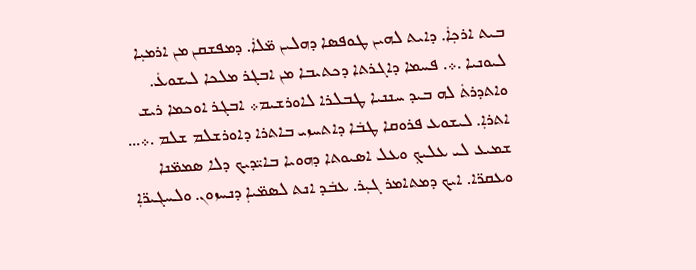ܒܝܬ ܐܪܟܼܐܿ. ܕܐܝܬ ܠܗܝܢ ܛܘܦܣܐ ܕܗܠܝܢ ܡ̈ܠܐܿ. ܕܡܦܫܩܢ ܡܢ ܐܪܡܝܼܐ ܠܝܘܢܝܐ .܀. ܦܚܡܐ ܕܐܓܪܬܐ ܕܟܬܝܒܐ ܡܢ ܐܒܓܪ ܡܠܟܐ ܠܝܫܘܥܿ. ܘܐܬܕܪܬܿ ܠܗ ܒܝܕ ܚܢܢܝܐ ܛܒܠܪܐ ܠܐܘܪܫܝܡ܀ ܐܒܓܪ ܐܘܟܡܐ ܪܝܫ ܐܬܪܐܼ. ܠܝܫܘܥ ܦܪܘܩܐ ܛܒܿܐ ܕܐܬܚܙܝ ܒܐܬܪܐ ܕܐܘܪܫܠܡ ܫܠܡ .܀... ܫܡܝܥ ܠܝ ܥܠܝܟܼ ܘܥܠ ܐܣܝܘܬܐ ܕܗܘܝܐ ܒܐܝ̈ܕܝܟ ܕܠܐ ܣܡܡ̈ܢܐ ܘܥܩܪ̈ܐ. ܐܝܟ ܕܡܬܐܡܪ ܓܝܼܪ. ܥܒܿܕ ܐܢܬ ܠܣܡ̈ܝܐܼ ܕܢܚܙܘܢ. ܘܠܚܓܝܪ̈ܐܼ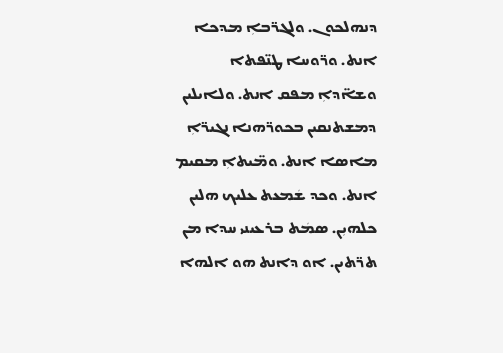ܕܢܗܠܟܘܢ. ܘܠܓܪ̈ܒܐܼ ܡܕܟܐ ܐܢܬ. ܘܪ̈ܘܚܐ ܛܢ̈ܦܬܐ ܘܫܐ̈ܕܐܼ ܡܦܩ ܐܢܬ. ܘܠܐܝܠܝܢ ܕܡܫܬܢܩܝܢ ܒܟܘܪ̈ܗܢܐ ܢܓܝܪ̈ܐܼ ܡܐܣܐ ܐܢܬ. ܘܡ̈ܝܬܐܼ ܡܩܝܡ ܐܢܬ. ܘܟܕ ܫܿܡܥܬ ܥܠܝܟ ܗܠܝܢ ܟܠܗܝܼܢ. ܣܡܿܬ ܒܪܥܝܢܝ ܚܕܐ ܡܢ ܬܪ̈ܬܝܢ. ܐܘ ܕܐܢܬ ܗܘ ܐܠܗܐ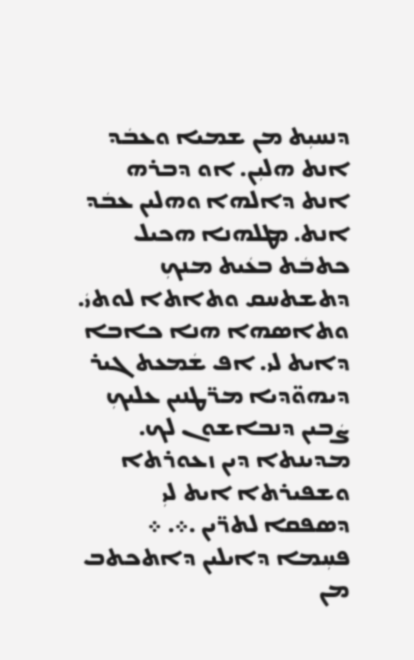ܕܢܚܝܼܬ ܡܢ ܫܡܝܐ ܘܥܒܿܕ ܐܢܬ ܗܠܝܼܢ. ܐܘ ܕܒܪܗ ܐܢܬ ܕܐܠܗܐ ܘܗܠܝܢ ܥܒܿܕ ܐܢܬ. ܡܛܠܗܢܐ ܗܟܝܠ ܟܬܒܿܬ ܒܥܿܝܬ ܡܢܟܼ ܕܬܫܬܚܩ ܘܬܐܬܐ ܠܘܬܝܿ. ܘܬܐܣܗܐ ܗܢܐ ܟܐܒܐ ܕܐܝܬ ܠܝ. ܐܦ ܫܿܡܥܬ ܓܝܪ ܕܝܗܘ̈ܕܝܐ ܡܪ̈ܛܢܝܢ ܥܠܝܟܼ ܨܿܒܝܢ ܕܢܒܐܫܘܢ ܠܟ. ܡܕܝܢܬܐ ܕܝܢ ܙܥܘܪܬܐ ܘܫܦܝܪܬܐ ܐܝܬ ܠܝܼ ܕܣܦܩܐ ܠܬܪ̈ܝܢ .܀. ܀ ܦܚܼܡܐ ܕܐܝܠܝܢ ܕܐܬܟܬܒ ܡܢ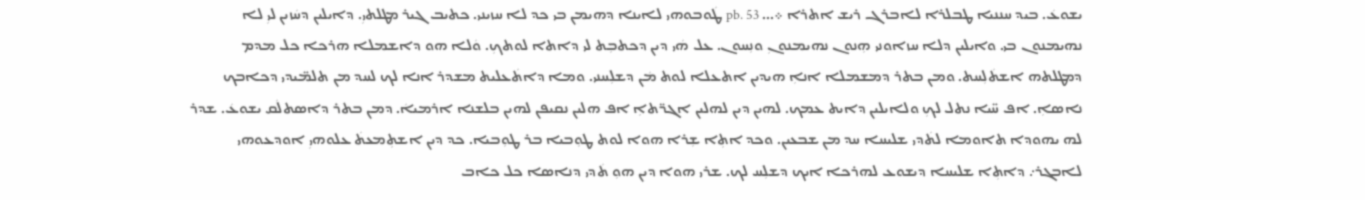ܝܫܘܥܿ. ܒܝܕ ܚܢܢܝܐ ܛܒܠܪܐ ܠܐܒܪܓ ܪܝܫ ܐܬܪܐ ܀... pb. 53 ܛܿܘܒܘܗܝ ܠܐܝܢܐ ܕܗܝܡܢ ܒܝ ܟܕ ܠܐ ܚܙܝܢܝ. ܟܬܝܒ ܓܝܪ ܡܛܠܬܝܼ. ܕܐܝܠܝܢ ܕܚܿܙܝܢ ܠܝܼ ܠܐ ܢܗܝܡܢܘܢ ܒܝ. ܘܐܝܠܝܢ ܕܠܐ ܚܙܐܘܢܝ ܗܼܢܘܢ ܢܗܝܡܢܘܢܼ ܘܢܼܚܘܢ. ܥܠ ܗܿܝ ܕܝܢ ܕܟܬܒܼܬ ܠܝ ܕܐܬܐ ܠܘܬܟܼ. ܘܿܠܐ ܗܘ ܕܐܫܡܠܐ ܗܪܟܐ ܟܠ ܡܕܡ ܕܡܛܠܬܗ ܐܫܬܿܠܼܚܬ. ܘܡܢ ܒܬܪ ܕܡܫܡܠܐ ܐܢܐܼ ܗܝܕܝܢ ܐܬܥܠܐ ܠܘܬ ܡܿܢ ܕܫܠܼܚܢܝ. ܘܡܐ ܕܐܬܿܥܠܝܬ ܡܫܕܪ ܐܢܐ ܠܟ ܠܚܕ ܡܢ ܬܠܡ̈ܝܕܝ ܕܟܐܒܟ ܢܐܣܐܼ. ܐܦ ܚ̈ܝܐ ܢܬܠ ܠܟܼ ܘܠܐܝܠܝܢ ܕܐܝܬ ܥܡܟ. ܠܗܝܢ ܕܝܢ ܠܗܠܝܢ ܐܓܪ̈ܬܐܼ ܐܦ ܗܠܝܢ ܢܩܝܦܢ ܠܗܝܢ ܒܠܫܢܐ ܐܪܡܝܐܿ. ܕܡܢ ܒܬܪ ܕܐܣܬܠܿܩ ܝܫܘܥܿ. ܫܕܪ ܠܗ ܝܗܘܕܐ ܬܐܘܡܐ ܠܬܿܕܝ ܫܠܝܚܐ ܚܕ ܡܢ ܫܒܥܝܢ. ܘܟܕ ܐܬܼܐ ܫܼܪܐ ܗܘܐ ܠܘܬ ܛܘܼܒܝܐ ܒܪ ܛܘܼܒܝܐ. ܟܕ ܕܝܢ ܐܫܬܼܡܥܬܿ ܥܠܘܗܝܼ ܐܘܕܥܘܗܝ ܠܐܒܓܪ܇ ܕܐܬܼܐ ܫܠܝܚܐ ܕܝܫܘܥ ܠܗܪܟܐ ܐܝܟ ܕܫܠܼܚ ܠܟ. ܫܪܝ ܗܘܐ ܕܝܢ ܗܘܼ ܬܿܕܝ ܕܢܐܣܐ ܟܠ ܟܐܒ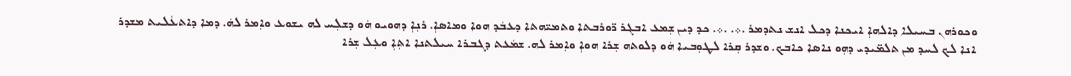ܘܟܘܪܗܢ ܒܚܝܠܐ ܕܐܠܗܐܼ ܐܝܟܢܐ ܕܟܠ ܐܢܫ ܢܬܕܡܪ .܀. .܀. ܟܕ ܕܝܢ ܫܼܡܥ ܐܒܓܪ ܪ̈ܘܪܒܬܐ ܘܬܡܝ̈ܗܬܐ ܕܥܒܿܕ ܗܘܐ ܘܡܐܣܐܼ. ܪܢܼܐܼ ܕܗܘܝܘ ܗܿܘ ܕܫܠܼܚ ܠܗ ܝܫܘܥ ܘܐܼܡܪ ܠܗܿ. ܕܡܐ ܕܐܬܥܿܠܝܬ ܡܫܕܪ ܐܢܐ ܠܟ ܠܚܕ ܡܢ ܬܠܡ̈ܝܕܝ ܕܗܼܘ ܢܐܣܐ ܟܐܒܟ. ܘܫܕܪ ܩܼܪܐ ܠܛܘܼܒܝܐ ܗܿܘ ܕܠܘܬܗ ܫܼܪܐ ܗܘܐܼ ܘܐܼܡܪ ܠܗ. ܫܡܿܥܬ ܕܓܒܪܐ ܚܝܠܬܢܐ ܐܬܼܐܼ ܘܥܼܠ ܫܼܪܐ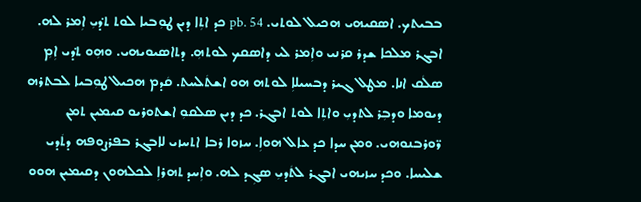ܒܒܝܬܟ. ܐܣܩܝܗܝ ܗܟܝܠ ܠܘܬܝ. pb. 54 ܟܕ ܐܬܼܐ ܕܝܢ ܛܘܼܒܝܐ ܠܘܬ ܬ݀ܕܝܼ ܐܼܡܪ ܠܗ. ܐܒܓܪ ܡܠܟܐ ܫܕܪ ܩܪܢܝ ܘܐܼܡܪ ܠܝ ܕܐܣܩܟ ܠܘܬܗܼ. ܕܬܐܣܝܘܝܗܝ. ܘܗܼܘ ܬ݀ܕܝ ܐܼܡܼ ܣܠܿܩ ܐܢܐ. ܡܛܠ ܓܝܪ ܕܒܚܝܠܐܼ ܠܘܬܗ ܗܘ ܐܫܬܿܠܚܬ. ܩܿܕܡ ܗܟܝܠ ܛܘܼܒܝܐ ܠܒܬܪܗ ܕܝܘܡܐ ܘܕܒܼܪ ܠܬܕܝܼ ܘܐܬܼܐ ܠܘܬ ܐܒܓܪ. ܟܕ ܕܝܢ ܣܠܩܘܼ ܐܫܬܘܪܝܘ ܩܝܡܝܢ ܬܡܢ ܪ̈ܘܪܒܢܘܗܝ. ܘܡܢ ܚܕܐ ܟܕ ܥܐܠ ܗܘܐܼ. ܚܙܘܐ ܪܒܐ ܐܬܚܙܝ ܠܐܒܓܪ ܒܦܪܨܘܦܗ ܕܬܿܕܝ ܫܠܝܚܐ. ܘܟܕ ܚܙܝܗܝ ܐܒܓܪ ܠܬܿܕܝܼ ܣܓܼܕ ܠܗ. ܘܐܼܚܕ ܬܗܪܐܼ ܠܟܠܗܘܢ ܕܩܝܡܝܢ ܗܘܘ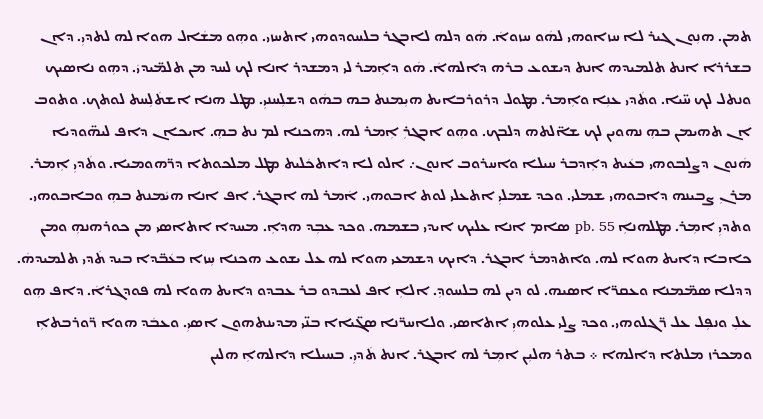ܬܡܢ. ܗܢܼܘܢ ܓܝܪ ܠܐ ܚܙܐܘܗܝ ܠܗܿܘ ܚܙܘܐܿ. ܗܿܘ ܕܠܗ ܠܐܒܓܪ ܒܠܚܘܕܘܗܝ ܐܬܚܙܝ. ܘܗܼܘ ܡܫܿܐܠ ܗܘܐ ܠܗ ܠܬܕܝܼ. ܕܐܢ ܒܫܪܪܐ ܐܢܬ ܬܠܡܝܕܗ ܐܢܬ ܕܝܫܘܥ ܒܪܗ ܕܐܠܗܐܿ. ܗܿܘ ܕܐܼܡܪ ܠܝ ܕܡܫܕܪ ܐܢܐ ܠܟ ܠܚܕ ܡܢ ܬܠܡ̈ܝܕܝܿ. ܕܗܼܘ ܢܐܣܝܟ ܘܢܬܠ ܠܟ ܚ̈ܝܐ. ܘܬܿܕܝ ܥܢܼܐ ܘܐܼܡܪ. ܡܛܘܠ ܕܪܘܪܒܐܝܬ ܗܝܼܡܢܬ ܒܗ ܒܗܿܘ ܕܫܠܼܚܢܝܼ. ܡܛܠ ܗܢܐ ܐܫܬܿܠܼܚܬ ܠܘܬܟ. ܘܬܘܒ ܐܢ ܬܗܝܡܢ ܒܗܼ ܢܗܘܝܢ ܠܟ ܫܐ̈ܠܬܗ ܕܠܒܟ. ܘܗܼܘ ܐܒܓܪܼ ܐܼܡܪ ܠܗ. ܕܗܟܢܐ ܠܡ ܢܬ ܒܗܼ. ܐܝܟܐܢ ܕܐܦ ܠܝܗ̈ܘܕܝܐ ܗܿܢܘܢ ܕܨܠܒܘܗܝ ܒܥܿܝܬ ܕܐܼܕܒܪ ܚܝܠܐ ܘܐܚܪܘܒ ܐܢܘܢ܇ ܐܠܘ ܠܐ ܕܐܬܟܿܠܝܬ ܡܛܠ ܡܠܟܘܬܐ ܕܪ̈ܗܘܡܝܐ. ܘܬܿܕܝܼ ܐܼܡܪ. ܡܪܢܼ ܨܒܝܢܗ ܕܐܒܘܗܝ ܫܡܠܝ. ܘܟܕ ܫܡܠܝܼ ܐܬܥܠܝ ܠܘܬ ܐܒܘܗܝ. ܐܿܡܪ ܠܗ ܐܒܓܪ. ܐܦ ܐܢܐ ܗܝܿܡܢܬ ܒܗܼ ܘܒܐܒܘܗܝ. ܘܬܕܝܼ ܐܡܼܪ. ܡܛܠܗܢܐܼ pb. 55 ܣܐܡ ܐܢܐ ܥܠܝܟ ܐܝܕܝ ܒܫܡܗ. ܘܟܕ ܥܒܼܕ ܗܕܐܼ. ܡܚܕܐ ܐܬܐܣܝ ܡܢ ܟܘܪܗܢܗܼ ܘܡܢ ܟܐܒܐ ܕܐܝܬ ܗܘܐ ܠܗ. ܘܐܬܕܡܪܿ ܐܒܓܪ. ܕܐܝܟ ܕܫܡܥܝ ܗܘܐ ܠܗ ܥܠ ܝܫܘܥ ܗܟܢܐ ܚܼܙܐ ܒܥܿܒ̈ܕܐ ܒܝܕ ܬܿܕܝ ܬܠܡܝܕܗܿ. ܕܕܠܐ ܣܡ̈ܡܢܐ ܘܥܩܪ̈ܐ ܐܣܝܗ. ܠܘ ܕܝܢ ܠܗ ܒܠܚܘܕܼ. ܐܠܐܼ ܐܦ ܠܥܒܕܘ ܒܪ ܥܒܕܘ ܕܐܝܬ ܗܘܐ ܠܗ ܦܘܕܓܪܐܿ. ܕܐܦ ܗܼܘ ܥܠܼ ܘܢܦܼܠ ܥܠ ܪ̈ܓܠܘܗܝ. ܘܟܕ ܨܠܝ ܥܠܘܗܝܼ ܐܬܐܣܝ. ܘܠܐܚܪ̈ܢܐ ܣܓ̈ܝܐܐ ܒܢ̈ܝ ܡܕܝܢܬܗܘܢ ܐܣܝܼ. ܘܥܒܿܕ ܗܘܐ ܪ̈ܘܪܒܬܐܼ ܘܡܟܪܙ ܡܠܬܐ ܕܐܠܗܐ ܀ ܒܬܪ ܗܠܝܼܢ ܐܡܼܪ ܠܗ ܐܒܓܪ. ܐܢܬ ܬܿܕܝܼ. ܒܚܝܠܐ ܕܐܠܗܐܼ ܗܠܝܢ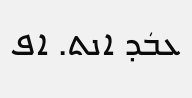ܥܒܿܕ ܐܢܬ. ܐܦ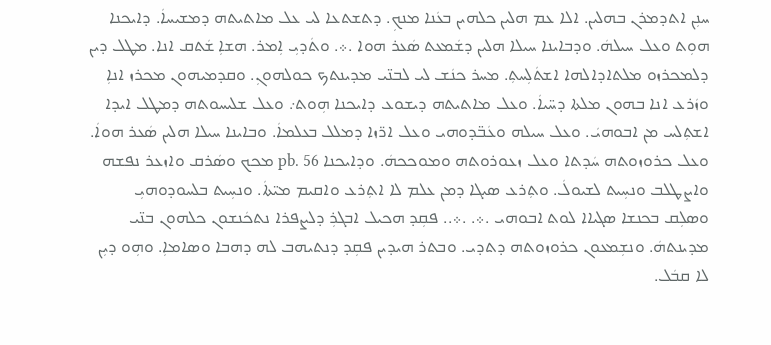ܚܢܼܢ ܐܬܕܡܪܢ ܒܗܠܝܢ. ܐܠܐ ܥܡ ܗܠܝܢ ܟܠܗܝܢ ܒܥܿܢܐ ܡܢܟܼ. ܕܬܫܬܥܐ ܠܝ ܥܠ ܡܐܬܝܬܗ ܕܡܫܝܚܐܿ. ܕܐܝܟܢܐ ܗܘܼܬ ܘܥܠ ܚܝܠܗܿ. ܘܕܒܐܝܢܐ ܚܝܠܐ ܗܠܝܢ ܕܫܿܡܥܬ ܣܿܥܪ ܗܘܐ .܀. ܘܬܿܕܝܼ ܐܼܡܪ. ܗܫܐܼ ܫܿܬܩ ܐܢܐ. ܡܛܠ ܕܝܢ ܕܠܡܟܪܙܘ ܡܠܬܐܕܐܠܗܐ ܐܫܬܿܠܼܚܬܼ. ܡܚܪ ܟܢܿܫ ܠܝ ܠܒܢ̈ܝ ܡܕܝܢܬܟ ܟܘܠܗܘܢܼ. ܘܩܕܡܝܗܘܢ ܡܟܪܙ ܐܢܐܼ ܘܙܿܪܥ ܐܢܐ ܒܗܘܢ ܡܠܬܐ ܕܚ̈ܝܐܿ. ܘܥܠ ܡܐܬܝܬܗ ܕܝܫܘܥ ܕܐܝܟܢܐ ܗܼܘܬ܇ ܘܥܠ ܫܠܝܚܘܬܗ ܕܡܛܠ ܐܝܕܐ ܐܫܬܼܠܚ ܡܢ ܐܒܘܗܝܿ. ܘܥܠ ܚܝܠܗ ܘܥܿܒ̈ܕܘܗܝ ܘܥܠ ܐܪ̈ܙܐ ܕܡܠܠ ܒܥܠܡܐܿ. ܘܒܐܝܢܐ ܚܝܠܐ ܗܠܝܢ ܣܿܥܪ ܗܘܐܿ. ܘܥܠ ܟܪܘܙܘܬܗ ܚܿܕܬܐ ܘܥܠ ܙܥܘܪܘܬܗ ܘܡܘܟܟܗܿ. ܘܕܐܝܟܢܐ pb. 56 ܡܟܟ ܘܣܿܪܩ ܘܐܙܥܪ ܢܦܫܗ ܘܐܨܛܠܒ ܘܢܚܼܝܬ ܠܫܝܘܠܿ. ܘܬܼܪܥ ܣܝܓܐ ܕܡܢ ܥܠܡ ܠܐ ܐܬܼܪܥ ܘܐܩܝܡ ܡܝ̈ܬܐܿ. ܘܢܚܼܝܬ ܒܠܚܘܕܘܗܝܼ ܘܣܠܼܩ ܒܟܢܫܐ ܣܓܝܐܐ ܠܘܬ ܐܒܘܗܝ .܀. .܀.. ܦܩܼܕ ܗܟܝܠ ܐܒܓܪܼ ܕܠܨܦܪܐ ܢܬܟܿܢܫܘܢ ܟܠܗܘܢ ܒܢ̈ܝ ܡܕܝܢܬܗܿ. ܘܢܫܼܡܥܘܢ ܟܪܘܙܘܬܗ ܕܬܕܝ. ܘܒܬܪ ܗܝܕܝܢ ܦܩܼܕ ܕܢܬܝܗܒ ܠܗ ܕܗܒܐ ܘܣܐܡܐܼ. ܘܗܼܘ ܕܝܼܢ ܠܐ ܩܒܿܠ.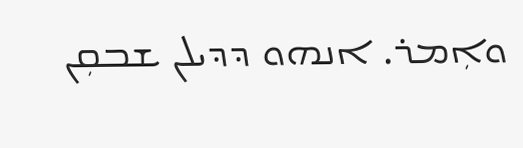ܘܐܼܡܪ. ܐܢܗܘ ܕܕܝܠܢ ܫܒܩܼܢ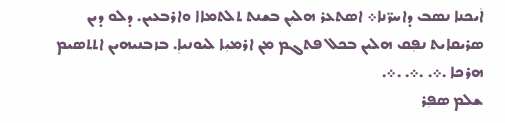ܐܿܝܟܢܐ ܢܣܒ ܕܐܚܪ̈ܢܐ܀ ܐܣܬܥܪ ܗܠܝܼܢ ܒܫܢܬ ܬܠܬܡܐܐ ܘܐܪܒܥܝܢ. ܕܠܘ ܕܝܢ ܣܪܝܩܐܝܬ ܢܦܼܩ ܗܠܝܢ ܒܟܠ ܦܬܓܡ ܡܢ ܐܪܡܝܼܐ ܠܝܘܢܝܐܼ. ܒܙܒܢܝܗܝܢ ܐܬܬܣܝܡ ܗܪܟܐ .܀. .܀. .܀.
ܫܠܡ ܣܦܼܪ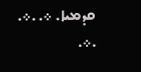ܩܕܡܝܐ. ܀. .܀. .܀.